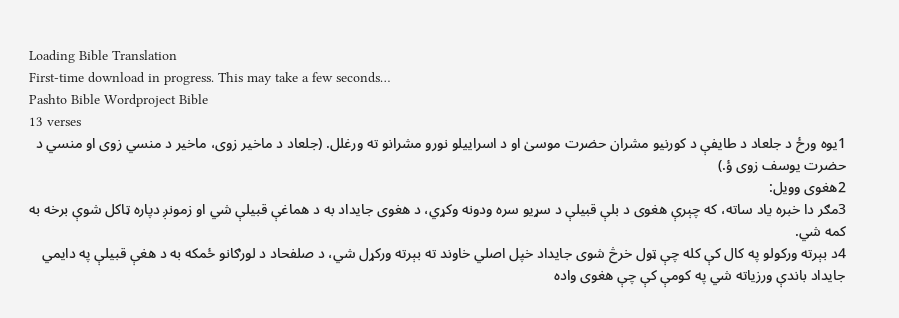Loading Bible Translation
First-time download in progress. This may take a few seconds…
Pashto Bible Wordproject Bible
13 verses
1یوه ورځ د جلعاد د طایفې د کورنیو مشران حضرت موسیٰ او د اسراییلو نورو مشرانو ته ورغلل. (جلعاد د ماخیر زوی، ماخیر د منسي زوی او منسي د حضرت یوسف زوی ؤ.)
2هغوی وویل:
3مګر دا خبره یاد ساته، که چېرې هغوی د بلې قبیلې د سړیو سره ودونه وکړي، د هغوی جایداد به د هماغې قبیلې شي او زمونږ دپاره ټاکل شوې برخه به کمه شي.
4د بېرته ورکولو په کال کې کله چې ټول خرڅ شوی جایداد خپل اصلي خاوند ته بېرته ورکړل شي، د صلفحاد د لورګانو ځمکه به د هغې قبیلې په دایمي جایداد باندې ورزیاته شي په کومې کې چې هغوی واده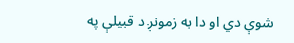شوې دي او دا به زمونږ د قبیلې په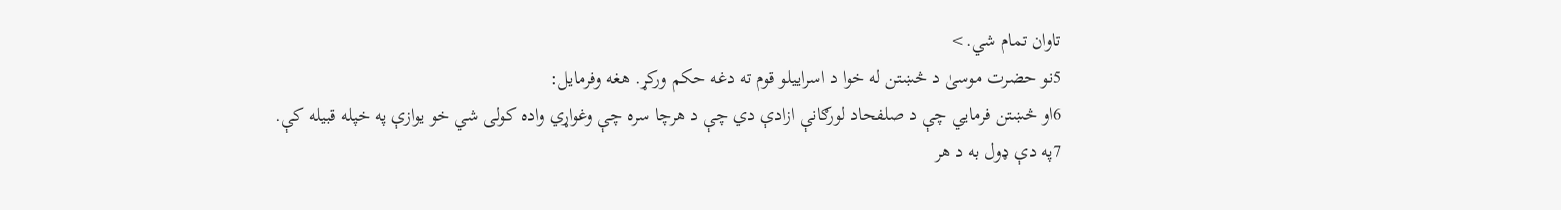تاوان تمام شي.>
5نو حضرت موسیٰ د څښتن له خوا د اسراییلو قوم ته دغه حکم ورکړ. هغه وفرمایل:
6او څښتن فرمایي چې د صلفحاد لورګانې ازادې دي چې د هرچا سره چې وغواړي واده کولی شي خو یوازې په خپله قبیله کې.
7په دې ډول به د هر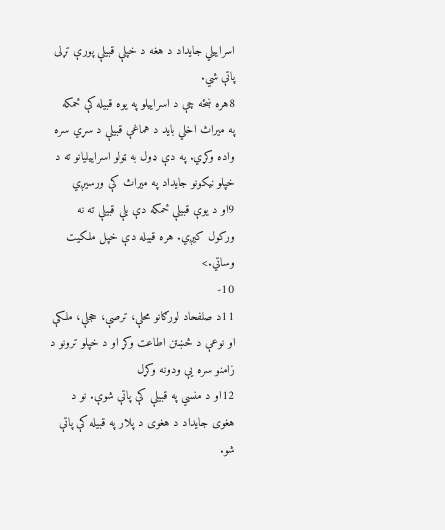اسراییلي جایداد د هغه د خپلې قبیلې پورې تړلی پاتې شي.
8هره ښځه چې د اسراییلو په یوه قبیله کې ځمکه په میراث اخلي باید د هماغې قبیلې د سړي سره واده وکړي. په دې ډول به ټولو اسراییلیانو ته د خپلو نیکونو جایداد په میراث کې ورسیږي
9او د یوې قبیلې ځمکه دې بلې قبیلې ته نه ورکول کیږي. هره قبیله دې خپل ملکیت وساتي.>
10-
11د صلفحاد لورګانو محلې، ترصې، حجلې، ملکې او نوعې د څښتن اطاعت وکړ او د خپلو ترونو د زامنو سره یې ودونه وکړل
12او د منسي په قبیلې کې پاتې شوې. نو د هغوی جایداد د هغوی د پلار په قبیله کې پاتې شو.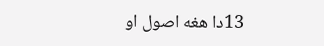13دا هغه اصول او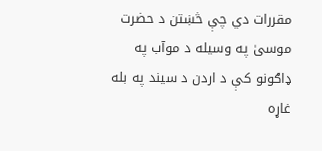مقررات دي چې څښتن د حضرت موسیٰ په وسیله د موآب په ډاګونو کې د اردن د سیند په بله غاړه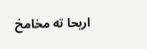اریحا ته مخامخ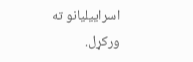اسراییلیانو ته ورکړل.